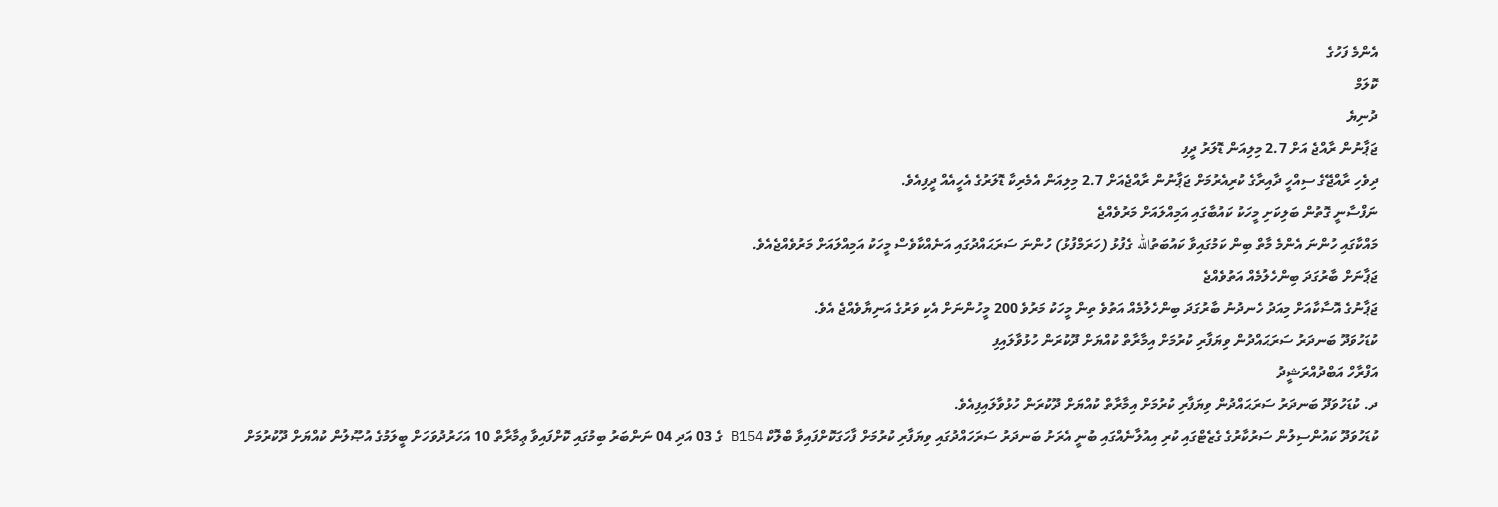އެންމެ ފަހުގެ
ކޮލަމް
ދުނިޔެ
ޖަޕާނުން ރާއްޖެ އަށް 2.7 މިލިއަން ޑޮލަރު ދީފި
ދިވެހި ރާއްޖޭގެ ސިއްހީ ދާއިރާގެ ކުރިއެރުމަށް ޖަޕާނުން ރާއްޖެއަށް 2.7 މިލިއަން އެމެރިކާ ޑޮލަރުގެ އެހީއެއް ދީފިއެވެ.
ނަފްސާނީ ގޮތުން ބަލިކަށި މީހަކު ކައުބާގައި އަމިއްލައަށް މަރުވެއްޖެ
މައްކާގައި ހުންނަ އެންމެ މާތް ބިން ކަމުގައިވާ ކައުބަތުالله ގެފުޅު (ހަރަމްފުޅު) ހުންނަ ސަރަޙައްދުގައި އަނެއްކާވެސް މީހަކު އަމިއްލައަށް މަރުވެއްޖެއެވެ.
ޖަޕާނަށް ބާރުގަދަ ބިންހެލުމެއް އަތުވެއްޖެ
ޖަޕާނުގެ އޮސާކާއަށް މިއަދު ހެނދުނު ބާރުގަދަ ބިންހެލުމެއް އަތުވެ ތިން މީހަކު މަރުވެ 200 މީހުންނަށް އެކި ވަރުގެ އަނިޔާވެއްޖެ އެވެ.
ކުޑަހުވަދޫ ބަނދަރު ސަރަޙައްދުން ވިޔަފާރި ކުރުމަށް އިމާރާތް ކުއްޔަށް ދޫކުރަން ހުޅުވާލައިފި
އަފްރާހް އަބްދުއްރަޝީދު
ދ. ކުޑަހުވަދޫ ބަނދަރު ސަރަޙައްދުން ވިޔަފާރި ކުރުމަށް އިމާރާތް ކުއްޔަށް ދޫކުރަން ހުޅުވާލައިފިއެވެ.
ކުޑަހުވަދޫ ކައުންސިލުން ސަރުކާރުގެ ގެޒެޓްގައި ކުރި އިއުލާނެއްގައި ބުނީ އެރަށު ބަނދަރު ސަރަހައްދުގައި ވިޔަފާރި ކުރުމަށް ފާހަގަކޮށްފައިވާ ބްލޮކް B154 ގެ 03 އަދި 04 ނަންބަރު ބިމުގައި ކޮށްފައިވާ ޢިމާރާތް 10 އަހަރުދުވަހަށް ބީލަމުގެ އުޞޫލުން ކުއްޔަށް ދޫކުރުމަށް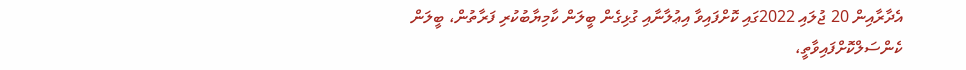އެދާރާއިން 20 ޖުލައި 2022ގައި ކޮށްފައިވާ އިޢުލާނާއި ގުޅިގެން ބީލަން ކާމިޔާބުކުރި ފަރާތުން، ބީލަން ކެންސަލްކޮށްފައިވާތީ،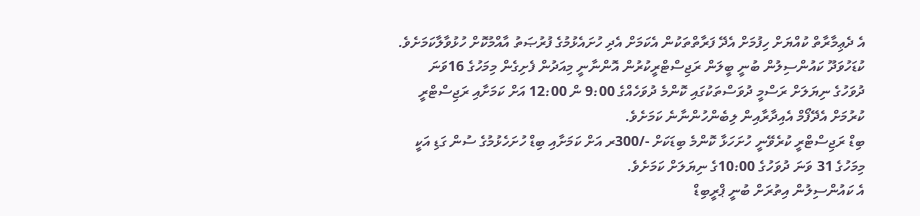އެ ދެޢިމާރާތް ކުއްޔަށް ހިފުމަށް އެދޭ ފަރާތްތަކުން އެކަމަށް އެދި ހުށައެޅުމުގެ ފުރުޞަތު އާއްމުކޮށް ހުޅުވާލާކަމަށެވެ.
ކުޑަހުވަދޫ ކައުންސިލުން ބުނީ ބީލަން ރަޖިސްޓްރީކުރުން އޮންނާނީ މިއަދުން ފެށިގެން މިމަހުގެ 16ވަނަ ދުވަހުގެ ނިޔަލަށް ރަސްމީ ދުވަސްތަކުގައި ކޮންމެ ދުވަހެއްގެ 9:00 ން 12:00 އަށް ކަމަށާއި ރަޖިސްޓްރީ ކުރުމަށް އެދޭފޯމް އެއިދާރާއިން ލިބެންހުންނާނެ ކަމަށެވެ.
ބިޑް ރަޖިސްޓްރީ ކުރެވޭނީ ހުށަހަޅާ ކޮންމެ ބިޑަކަށް -/300ރ އަށް ކަމަށާއި ބިޑް ހުށަހެޅުމުގެ ސުން ގަޑި އަކީ މިމަހުގެ 31 ވަނަ ދުވަހުގެ 10:00ގެ ނިޔަލަށް ކަމަށެވެ.
އެ ކައުންސިލުން އިތުރަށް ބުނީ ޕްރީބިޑް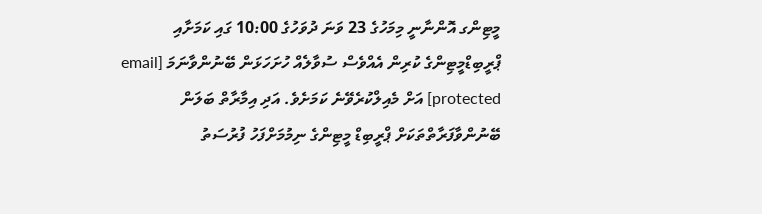މީޓިންގ އޮންނާނީ މިމަހުގެ 23 ވަނަ ދުވަހުގެ 10:00 ގައި ކަމަށާއި ޕްރީބިޑްމީޓިންގެ ކުރިން އެއްވެސް ސުވާލެއް ހުށަހަޅަން ބޭނުންވާނަމަ [email protected] އަށް މެއިލްކުރެވޭނެ ކަމަށެވެ. އަދި އިމާރާތް ބަލަން ބޭނުންވާފަރާތްތަކަށް ޕްރީބިޑް މީޓިންގެ ނިމުމަށްފަހު ފުރުސަތު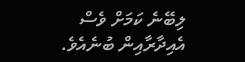ލިބޭނެ ކަމަށް ވެސް އެއިދާރާއިން ބުނެއެވެ.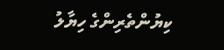ކިޔުންތެރިންގެ ހިޔާލު